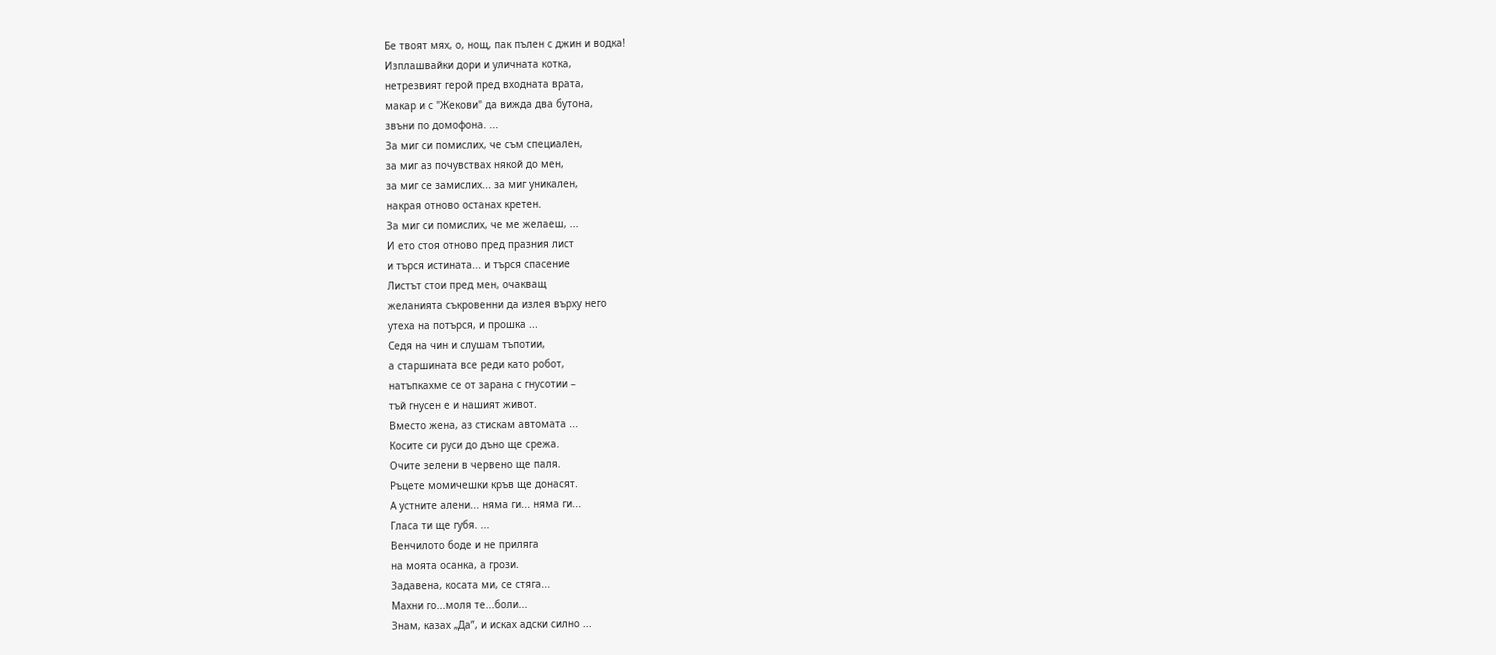Бе твоят мях, о, нощ, пак пълен с джин и водка!
Изплашвайки дори и уличната котка,
нетрезвият герой пред входната врата,
макар и с "Жекови" да вижда два бутона,
звъни по домофона. ...
За миг си помислих, че съм специален,
за миг аз почувствах някой до мен,
за миг се замислих... за миг уникален,
накрая отново останах кретен.
За миг си помислих, че ме желаеш, ...
И ето стоя отново пред празния лист
и търся истината... и търся спасение
Листът стои пред мен, очакващ
желанията съкровенни да излея върху него
утеха на потърся, и прошка ...
Седя на чин и слушам тъпотии,
а старшината все реди като робот,
натъпкахме се от зарана с гнусотии –
тъй гнусен е и нашият живот.
Вместо жена, аз стискам автомата ...
Косите си руси до дъно ще срежа.
Очите зелени в червено ще паля.
Ръцете момичешки кръв ще донасят.
А устните алени... няма ги... няма ги...
Гласа ти ще губя. ...
Венчилото боде и не приляга
на моята осанка, а грози.
Задавена, косата ми, се стяга...
Махни го...моля те...боли...
Знам, казах „Да”, и исках адски силно ...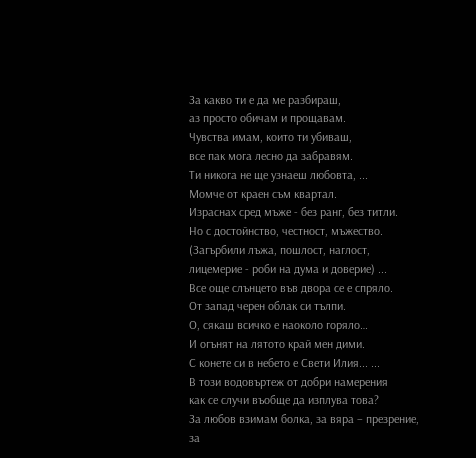За какво ти е да ме разбираш,
аз просто обичам и прощавам.
Чувства имам, които ти убиваш,
все пак мога лесно да забравям.
Ти никога не ще узнаеш любовта, ...
Момче от краен съм квартал.
Израснах сред мъже - без ранг, без титли.
Но с достойнство, честност, мъжество.
(Загърбили лъжа, пошлост, наглост,
лицемерие - роби на дума и доверие) ...
Все още слънцето във двора се е спряло.
От запад черен облак си тълпи.
О, сякаш всичко е наоколо горяло…
И огънят на лятото край мен дими.
С конете си в небето е Свети Илия... ...
В този водовъртеж от добри намерения
как се случи въобще да изплува това?
За любов взимам болка, за вяра – презрение,
за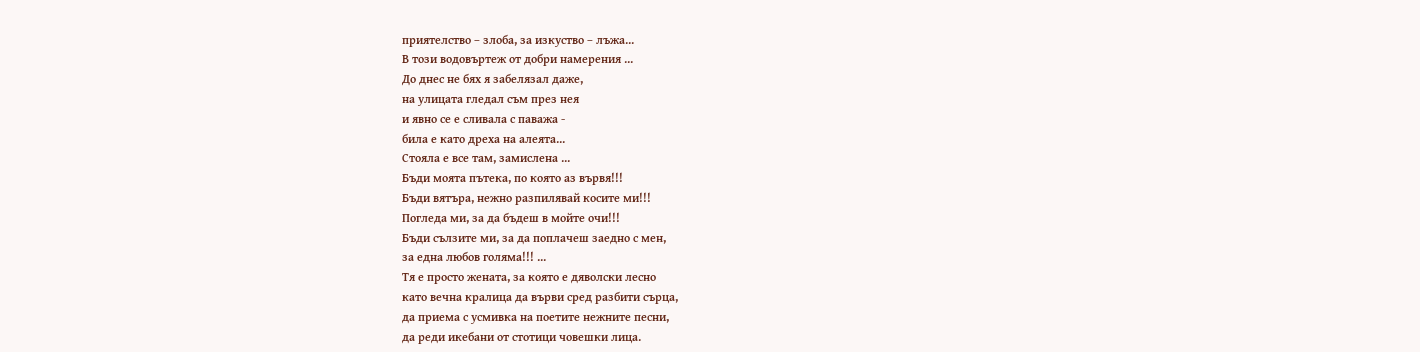приятелство – злоба, за изкуство – лъжа...
В този водовъртеж от добри намерения ...
До днес не бях я забелязал даже,
на улицата гледал съм през нея
и явно се е сливала с паважа -
била е като дреха на алеята...
Стояла е все там, замислена ...
Бъди моята пътека, по която аз вървя!!!
Бъди вятъра, нежно разпилявай косите ми!!!
Погледа ми, за да бъдеш в мойте очи!!!
Бъди сълзите ми, за да поплачеш заедно с мен,
за една любов голяма!!! ...
Тя е просто жената, за която е дяволски лесно
като вечна кралица да върви сред разбити сърца,
да приема с усмивка на поетите нежните песни,
да реди икебани от стотици човешки лица.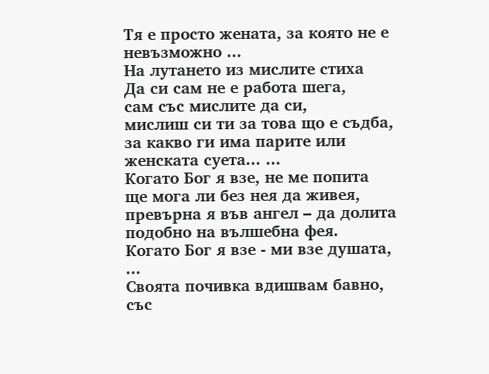Тя е просто жената, за която не е невъзможно ...
На лутането из мислите стиха
Да си сам не е работа шега,
сам със мислите да си,
мислиш си ти за това що е съдба,
за какво ги има парите или женската суета... ...
Когато Бог я взе, не ме попита
ще мога ли без нея да живея,
превърна я във ангел – да долита
подобно на вълшебна фея.
Когато Бог я взе - ми взе душата, ...
Своята почивка вдишвам бавно, със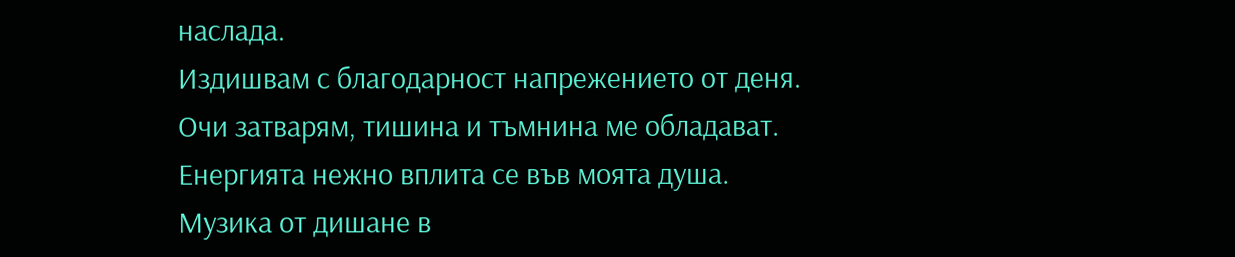наслада.
Издишвам с благодарност напрежението от деня.
Очи затварям, тишина и тъмнина ме обладават.
Енергията нежно вплита се във моята душа.
Музика от дишане в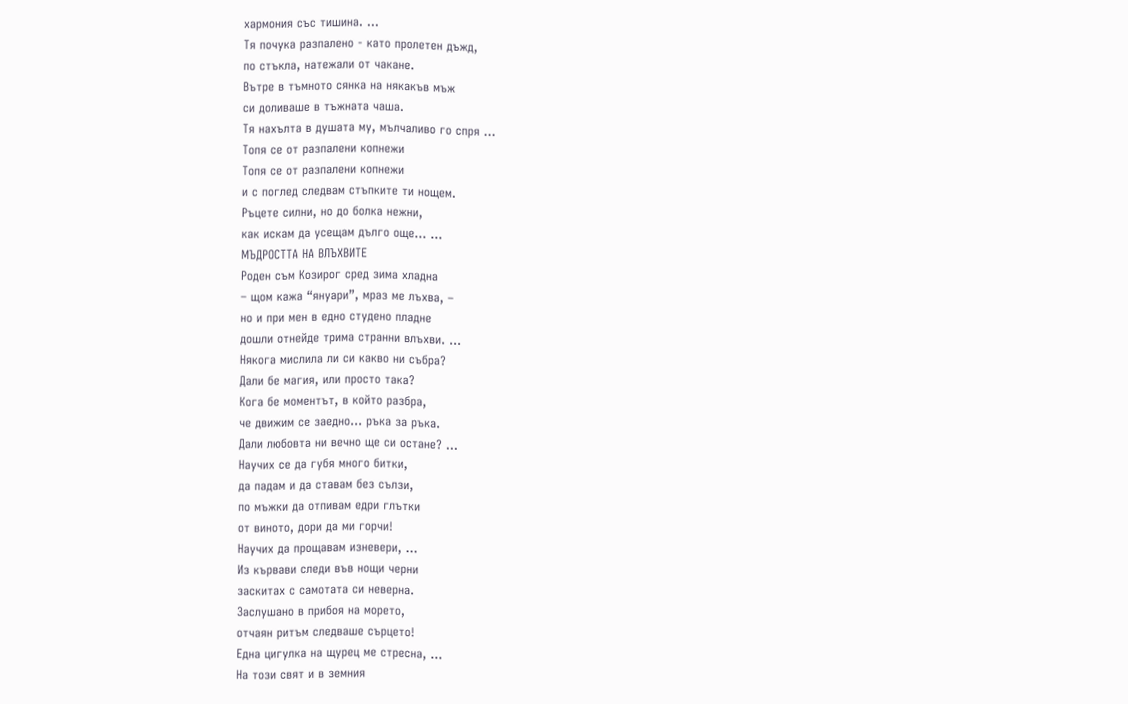хармония със тишина. ...
Тя почука разпалено - като пролетен дъжд,
по стъкла, натежали от чакане.
Вътре в тъмното сянка на някакъв мъж
си доливаше в тъжната чаша.
Тя нахълта в душата му, мълчаливо го спря ...
Топя се от разпалени копнежи
Топя се от разпалени копнежи
и с поглед следвам стъпките ти нощем.
Ръцете силни, но до болка нежни,
как искам да усещам дълго още... ...
МЪДРОСТТА НА ВЛЪХВИТЕ
Роден съм Козирог сред зима хладна
– щом кажа “януари”, мраз ме лъхва, –
но и при мен в едно студено пладне
дошли отнейде трима странни влъхви. ...
Някога мислила ли си какво ни събра?
Дали бе магия, или просто така?
Кога бе моментът, в който разбра,
че движим се заедно... ръка за ръка.
Дали любовта ни вечно ще си остане? ...
Научих се да губя много битки,
да падам и да ставам без сълзи,
по мъжки да отпивам едри глътки
от виното, дори да ми горчи!
Научих да прощавам изневери, ...
Из кървави следи във нощи черни
заскитах с самотата си неверна.
Заслушано в прибоя на морето,
отчаян ритъм следваше сърцето!
Една цигулка на щурец ме стресна, ...
На този свят и в земния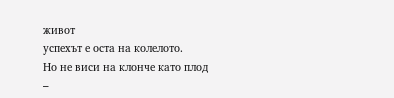живот
успехът е оста на колелото.
Но не виси на клонче като плод –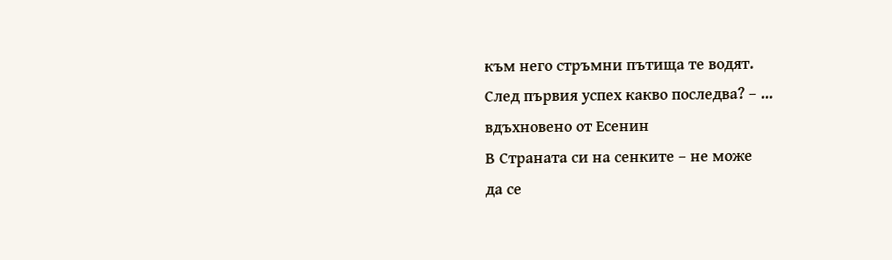към него стръмни пътища те водят.
След първия успех какво последва? – ...
вдъхновено от Есенин
В Страната си на сенките – не може
да се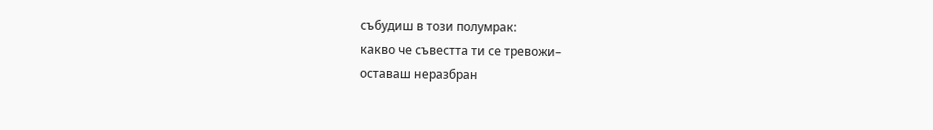събудиш в този полумрак:
какво че съвестта ти се тревожи–
оставаш неразбран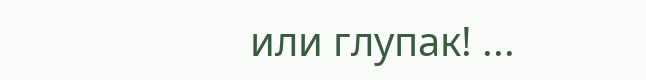или глупак! ...